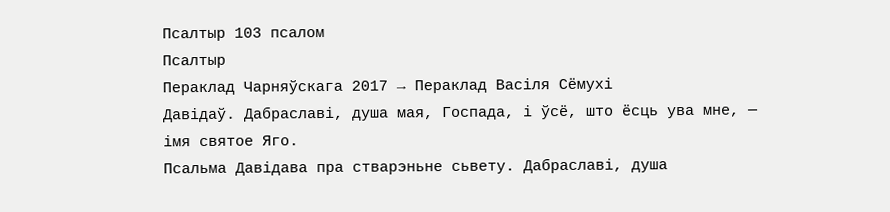Псалтыр 103 псалом
Псалтыр
Пераклад Чарняўскага 2017 → Пераклад Васіля Сёмухі
Давідаў. Дабраславі, душа мая, Госпада, і ўсё, што ёсць ува мне, — імя святое Яго.
Псальма Давідава пра стварэньне сьвету. Дабраславі, душа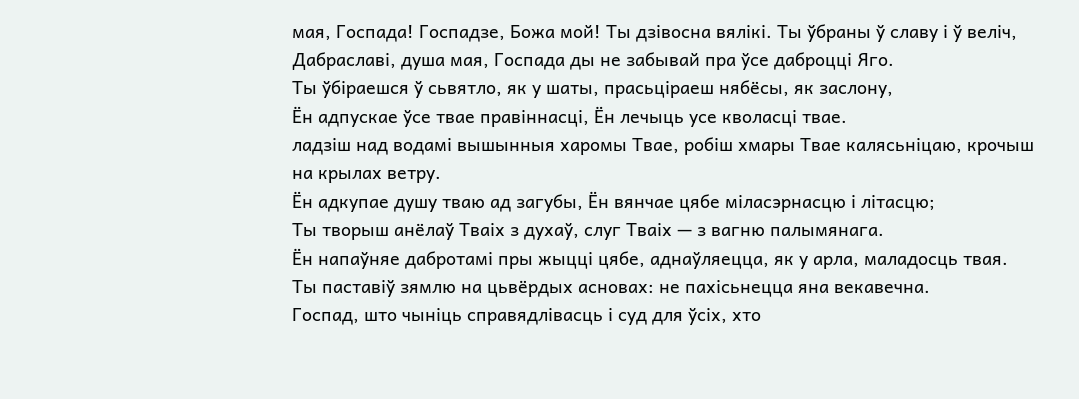мая, Госпада! Госпадзе, Божа мой! Ты дзівосна вялікі. Ты ўбраны ў славу і ў веліч,
Дабраславі, душа мая, Госпада ды не забывай пра ўсе даброцці Яго.
Ты ўбіраешся ў сьвятло, як у шаты, прасьціраеш нябёсы, як заслону,
Ён адпускае ўсе твае правіннасці, Ён лечыць усе кволасці твае.
ладзіш над водамі вышынныя харомы Твае, робіш хмары Твае калясьніцаю, крочыш на крылах ветру.
Ён адкупае душу тваю ад загубы, Ён вянчае цябе міласэрнасцю і літасцю;
Ты творыш анёлаў Тваіх з духаў, слуг Тваіх — з вагню палымянага.
Ён напаўняе дабротамі пры жыцці цябе, аднаўляецца, як у арла, маладосць твая.
Ты паставіў зямлю на цьвёрдых асновах: не пахісьнецца яна векавечна.
Госпад, што чыніць справядлівасць і суд для ўсіх, хто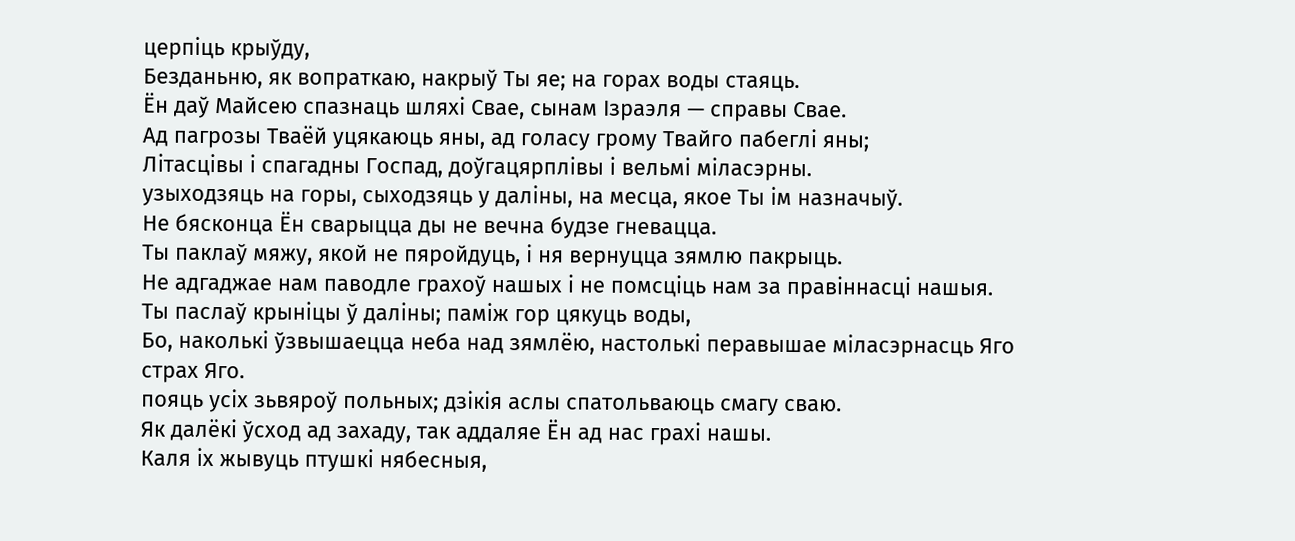церпіць крыўду,
Безданьню, як вопраткаю, накрыў Ты яе; на горах воды стаяць.
Ён даў Майсею спазнаць шляхі Свае, сынам Ізраэля — справы Свае.
Ад пагрозы Тваёй уцякаюць яны, ад голасу грому Твайго пабеглі яны;
Літасцівы і спагадны Госпад, доўгацярплівы і вельмі міласэрны.
узыходзяць на горы, сыходзяць у даліны, на месца, якое Ты ім назначыў.
Не бясконца Ён сварыцца ды не вечна будзе гневацца.
Ты паклаў мяжу, якой не пяройдуць, і ня вернуцца зямлю пакрыць.
Не адгаджае нам паводле грахоў нашых і не помсціць нам за правіннасці нашыя.
Ты паслаў крыніцы ў даліны; паміж гор цякуць воды,
Бо, наколькі ўзвышаецца неба над зямлёю, настолькі перавышае міласэрнасць Яго страх Яго.
пояць усіх зьвяроў польных; дзікія аслы спатольваюць смагу сваю.
Як далёкі ўсход ад захаду, так аддаляе Ён ад нас грахі нашы.
Каля іх жывуць птушкі нябесныя,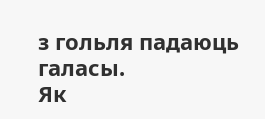з гольля падаюць галасы.
Як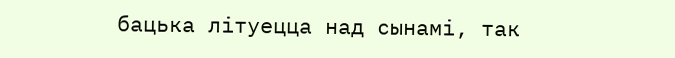бацька літуецца над сынамі, так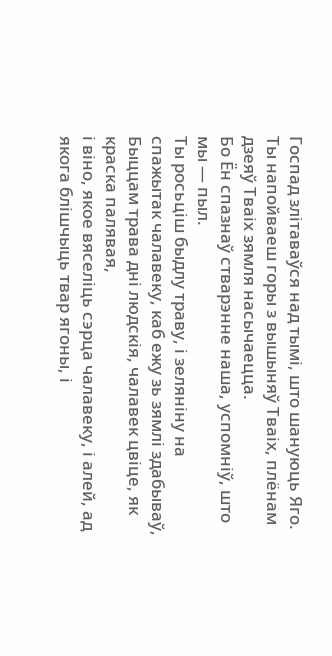Госпад злітаваўся над тымі, што шануюць Яго.
Ты напойваеш горы з вышыняў Тваіх, плёнам дзеяў Тваіх зямля насычаецца.
Бо Ён спазнаў стварэнне наша, успомніў, што мы — пыл.
Ты росьціш быдлу траву, і зеляніну на спажытак чалавеку, каб ежу зь зямлі здабываў,
Быццам трава дні людскія, чалавек цвіце, як краска палявая,
і віно, якое вяселіць сэрца чалавеку, і алей, ад якога блішчыць твар ягоны, і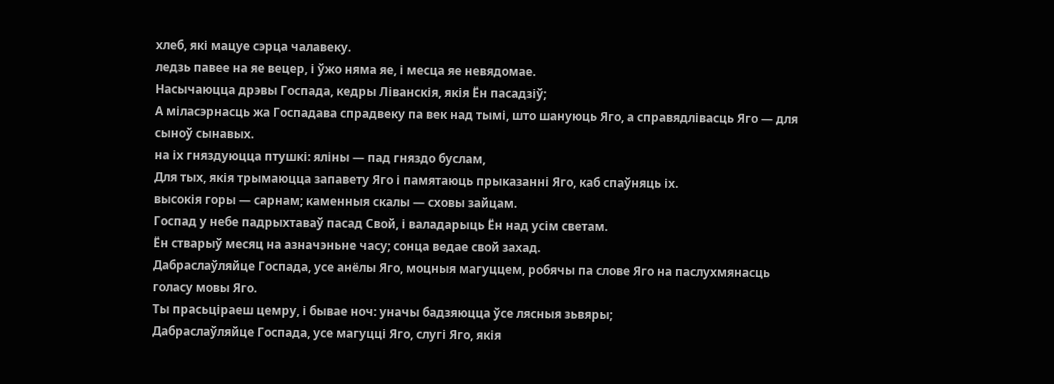хлеб, які мацуе сэрца чалавеку.
ледзь павее на яе вецер, і ўжо няма яе, і месца яе невядомае.
Насычаюцца дрэвы Госпада, кедры Ліванскія, якія Ён пасадзіў;
А міласэрнасць жа Госпадава спрадвеку па век над тымі, што шануюць Яго, а справядлівасць Яго — для сыноў сынавых.
на іх гняздуюцца птушкі: яліны — пад гняздо буслам,
Для тых, якія трымаюцца запавету Яго і памятаюць прыказанні Яго, каб спаўняць іх.
высокія горы — сарнам; каменныя скалы — сховы зайцам.
Госпад у небе падрыхтаваў пасад Свой, і валадарыць Ён над усім светам.
Ён стварыў месяц на азначэньне часу; сонца ведае свой захад.
Дабраслаўляйце Госпада, усе анёлы Яго, моцныя магуццем, робячы па слове Яго на паслухмянасць голасу мовы Яго.
Ты прасьціраеш цемру, і бывае ноч: уначы бадзяюцца ўсе лясныя зьвяры;
Дабраслаўляйце Госпада, усе магуцці Яго, слугі Яго, якія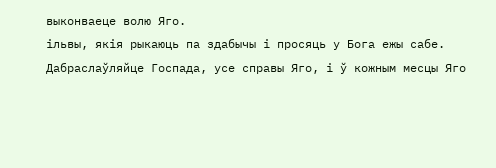выконваеце волю Яго.
ільвы, якія рыкаюць па здабычы і просяць у Бога ежы сабе.
Дабраслаўляйце Госпада, усе справы Яго, і ў кожным месцы Яго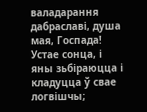валадарання дабраславі, душа мая, Госпада!
Устае сонца, і яны зьбіраюцца і кладуцца ў свае логвішчы;